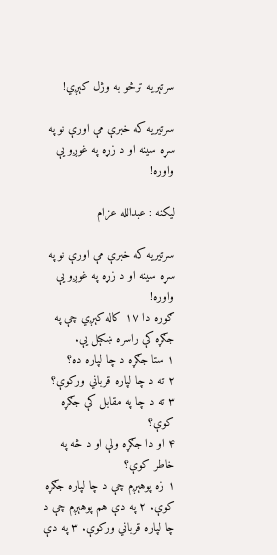سرتېریه ترڅو به وژل کېږي!

سرتیریه که خبرې مې اورې نو په سړه سینه او د زړه په غوږو یې واوره!

لیکنه : عبدالله عزام

سرتیریه که خبرې مې اورې نو په سړه سینه او د زړه په غوږو یې واوره!
ګوره دا ۱۷ کاله کېږي چې په جګړه کې راسره ښکېل یې.
۱ ستا جګړه د چا لپاره ده؟
۲ ته د چا لپاره قرباني ورکوې؟
۳ ته د چا په مقابل کې جګړه کوې؟
۴ او دا جګړه ولې او د څه په خاطر کوې؟
۱ زه پوهېږم چې د چا لپاره جګړه کوې. ۲ په دې هم پوهېږم چې د چا لپاره قرباني ورکوې. ۳ په دې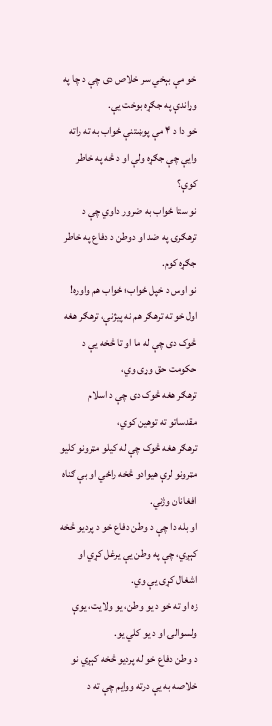خو مې بېخي سر خلاص دی چې د چا په وړاندې په جګړه بوخت يې.
خو دا د ۴ مې پوښتنې ځواب به ته راته وایې چې جګړه ولې او د څه په خاطر کوې؟
نو ستا ځواب به ضرور داوي چې د ترهګرۍ په ضد او دوطن د دفاع په خاطر جګړه کوم.
نو اوس د خپل ځواب؛ ځواب هم واوره!
اول خو ته ترهګر هم نه پیژنې، ترهګر هغه څوک دی چې له ما او تا څخه يې د حکومت حق وړی وي،
ترهګر هغه څوک دی چې د اسلام مقدساتو ته توهین کوي،
ترهګر هغه څوک چې له کیلو مټرونو کلیو مټرونو لرې هيوادو څخه راځي او بې ګناه افغانان وژني.
او بله دا چې د وطن دفاع خو د پرديو څخه کېږي، چې په وطن یې یرغل کړي او اشغال کړی يې وي.
زه او ته خو د يو وطن، یو ولايت، یوې ولسوالۍ او د يو کلي يو.
د وطن دفاع خو له پرديو څخه کېږي نو خلاصه به يې درته ووایم چې ته د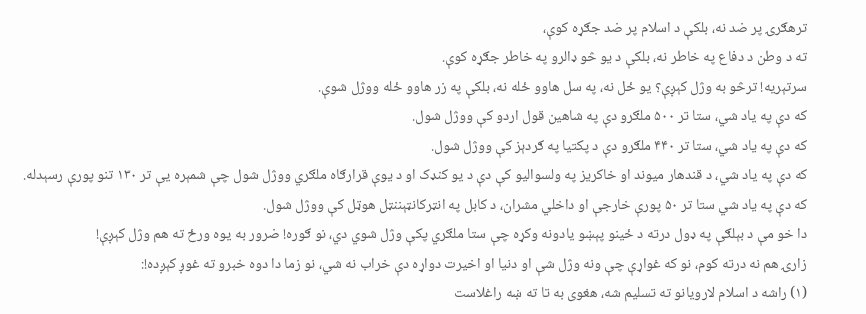ترهګرۍ پر ضد نه، بلکې د اسلام پر ضد جګړه کوې،
ته د وطن د دفاع په خاطر نه، بلکې د یو څو ډالرو په خاطر جګړه کوې.
سرتېریه! ترڅو به وژل کېږې؟ یو ځل نه، په سل هاوو ځله نه، بلکې په زر هاوو ځله ووژل شوې.
که دې په یاد شي، ستا تر ۵۰۰ ملګرو دې په شاهین قول اردو کې ووژل شول.
که دې په یاد شي، ستا تر ۴۴۰ ملګرو دې د پکتیا په ګردېز کې ووژل شول.
که دې په یاد شي، د قندهار میوند او خاکریز په ولسوالیو کې دې د یو کنډک او د یوې قرارګاه ملګري ووژل شول چې شمېره یې تر ۱۳۰ تنو پورې رسېدله.
که دې په یاد شي ستا تر ۵۰ پورې خارجې او داخلي مشران، د کابل په انټرکانټېننټل هوټل کې ووژل شول.
دا خو مې د بېلګې په ډول درته د ځينو پېښو یادونه وکړه چې ستا ملګري پکې وژل شوي دي، نو ګوره! ضرور به یوه ورځ ته هم وژل کېږې!
زارۍ هم نه درته کوم، نو که غواړې چې ونه وژل شې او دنيا او اخیرت دواړه دې خراب نه شي، نو زما دا دوه خبرو ته غوږ کېږده!:
(۱) راشه د اسلام لارویانو ته تسلیم شه، هغوی به تا ته ښه راغلاست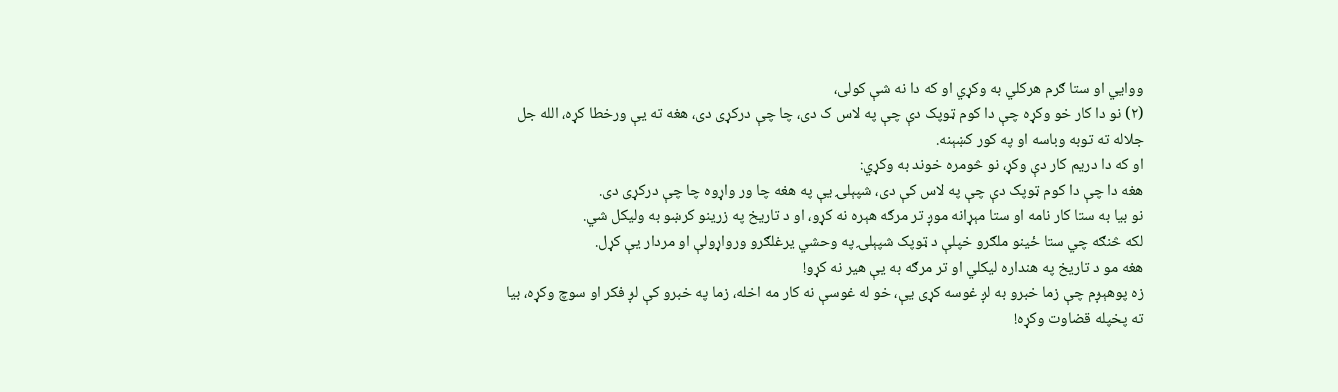ووايي او ستا ګرم هرکلي به وکړي او که دا نه شې کولی،
(۲) نو دا کار خو وکړه چې دا کوم ټوپک دې چې په لاس ک دی، چا چې درکړی دی، هغه ته يې ورخطا کړه، الله جل جلاله ته توبه وباسه او په کور کښېنه.
او که دا دریم کار دې وکړ، نو څومره خوند به وکړي:
هغه دا چې دا کوم ټوپک دې چې په لاس کې دی، شپېلۍ يې په هغه چا ور واړوه چا چې درکړی دی.
نو بیا به ستا کار نامه او ستا مېړانه موږ تر مرګه هېره نه کړو، او د تاريخ په زرينو کرښو به ولیکل شي.
لکه څنګه چي ستا ځينو ملګرو خپلې د ټوپک شپېلۍ په وحشي یرغلګرو ورواړولې او مردار یې کړل.
هغه مو د تاریخ په هنداره ليکلي او تر مرګه به يې هیر نه کړو!
زه پوهېږم چې زما خبرو به لږ غوسه کړی یې، خو له غوسې نه کار مه اخله، زما په خبرو کې لږ فکر او سوچ وکړه، بیا ته پخپله قضاوت وکړه!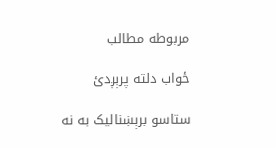مربوطه مطالب

ځواب دلته پرېږدئ

ستاسو برېښناليک به نه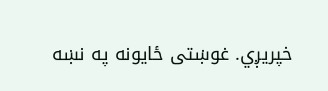خپريږي. غوښتى ځایونه په نښه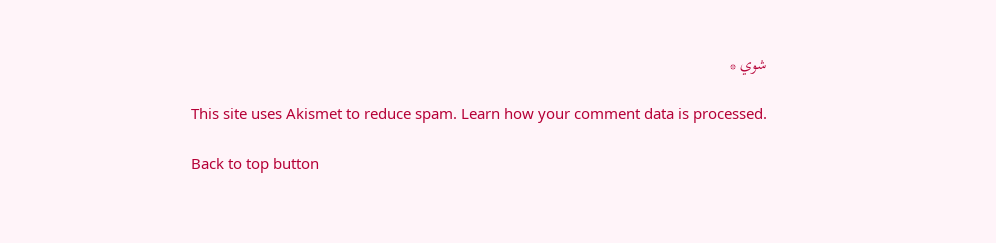شوي *

This site uses Akismet to reduce spam. Learn how your comment data is processed.

Back to top button